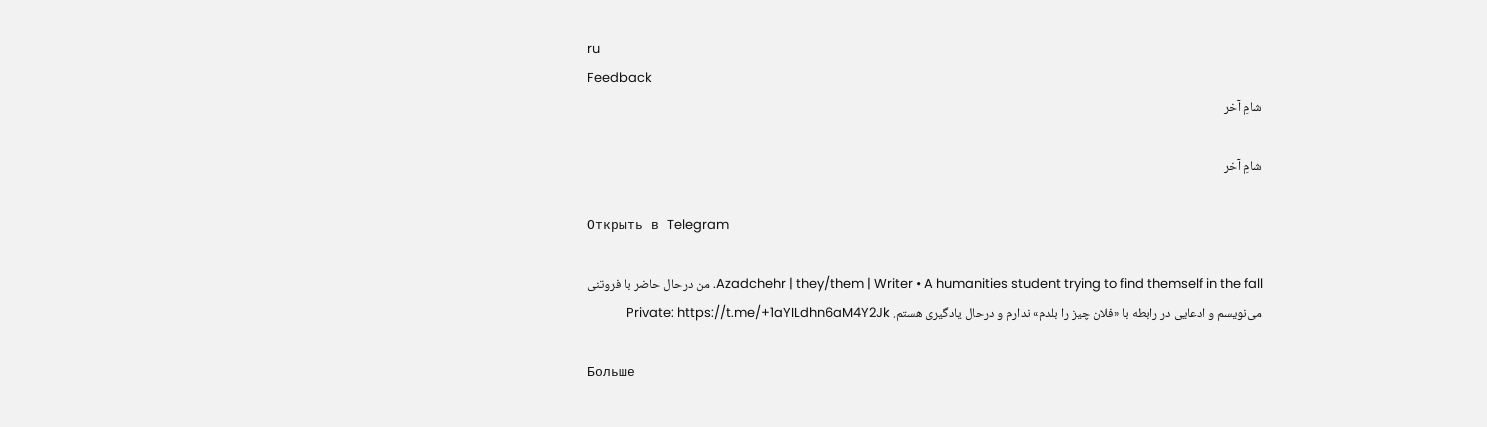ru
Feedback
شامِ آخر

شامِ آخر

Открыть в Telegram

Azadchehr | they/them | Writer • A humanities student trying to find themself in the fall. من درحال حاضر با فروتنی می‌نویسم و ادعایی در رابطه با «فلان چیز را بلدم» ندارم و درحال یادگیری هستم. Private: https://t.me/+1aYILdhn6aM4Y2Jk

Больше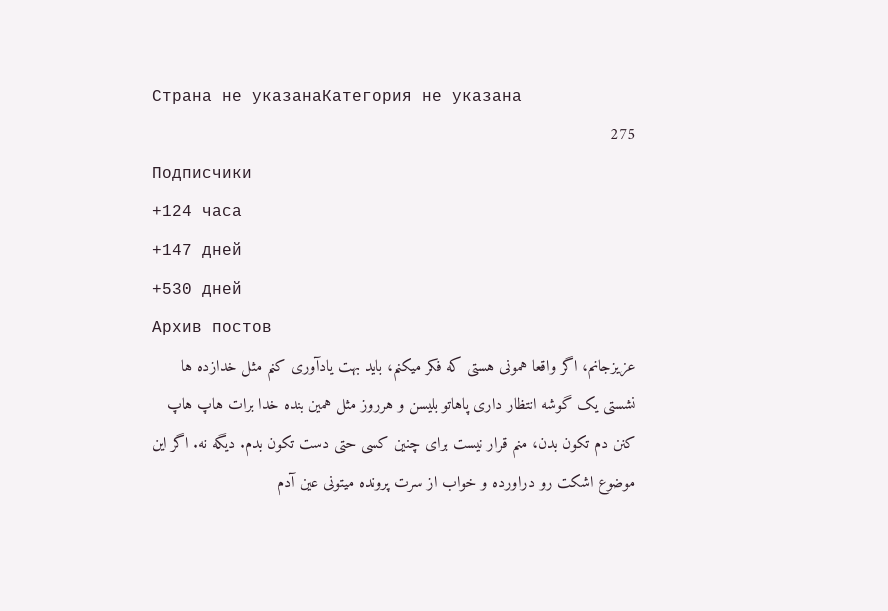Страна не указанаКатегория не указана
275
Подписчики
+124 часа
+147 дней
+530 дней
Архив постов
عزیزجانم، اگر واقعا همونی هستی که فکر میکنم، باید بهت یادآوری کنم مثل خدازده ها نشستی یک گوشه انتظار داری پاهاتو بلیسن و هرروز مثل همین بنده خدا برات هاپ هاپ کنن دم تکون بدن، منم قرار نیست برای چنین کسی حتی دست تکون بدم. دیگه نه. اگر این موضوع اشکت رو دراورده و خواب از سرت پرونده میتونی عین آدم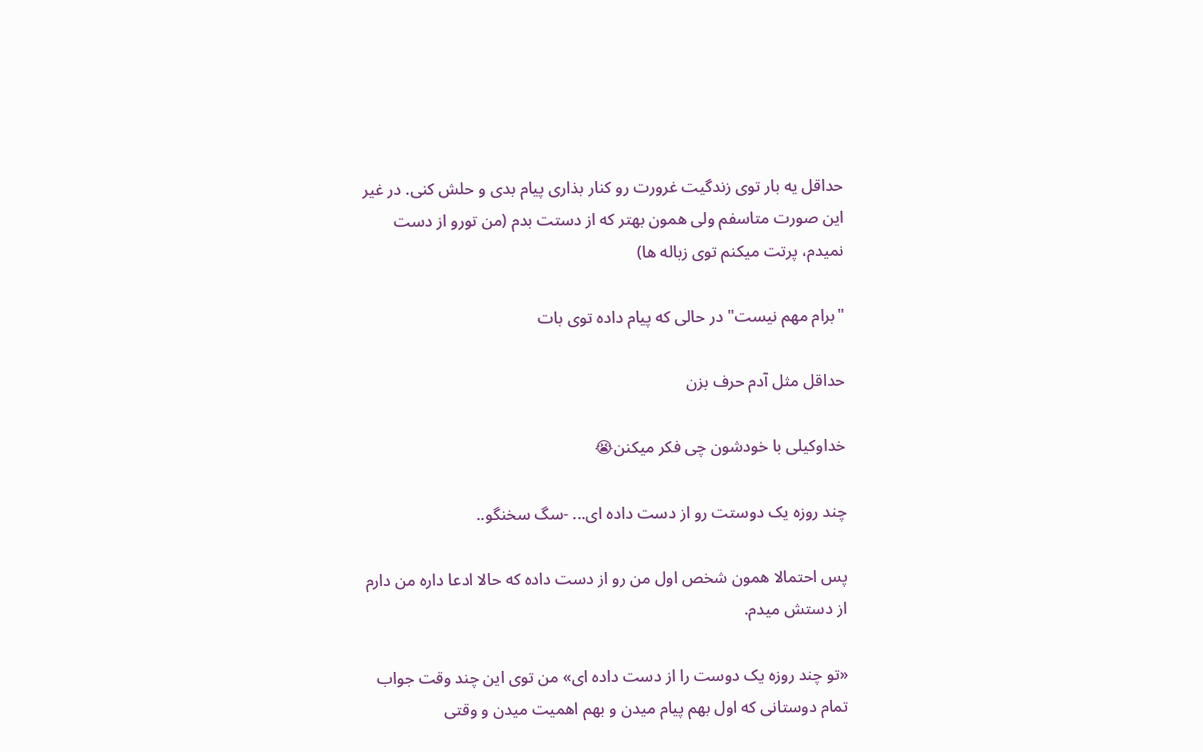حداقل یه بار توی زندگیت غرورت رو کنار بذاری پیام بدی و حلش کنی. در غیر این صورت متاسفم ولی همون بهتر که از دستت بدم (من تورو از دست نمیدم، پرتت میکنم توی زباله ها)

"برام مهم نیست" در حالی که پیام داده توی بات

حداقل مثل آدم حرف بزن

خداوکیلی با خودشون چی فکر میکنن😭

چند روزه یک‌ دوستت رو‌ از دست داده ای... -سگ سخنگو..

پس احتمالا همون شخص اول من رو از دست داده که حالا ادعا داره من دارم از دستش میدم.

«تو چند روزه یک دوست را از دست داده ای» من توی این چند وقت جواب تمام دوستانی که اول بهم پیام میدن و بهم اهمیت میدن و وقتی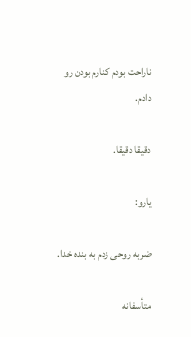ناراحت بودم کنارم بودن رو دادم.

دقیقا دقیقا.

یارو:

ضربه روحی زدم به بنده خدا.

متأسفانه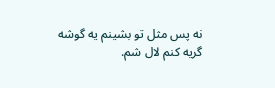نه پس مثل تو بشینم یه گوشه گریه کنم لال شم.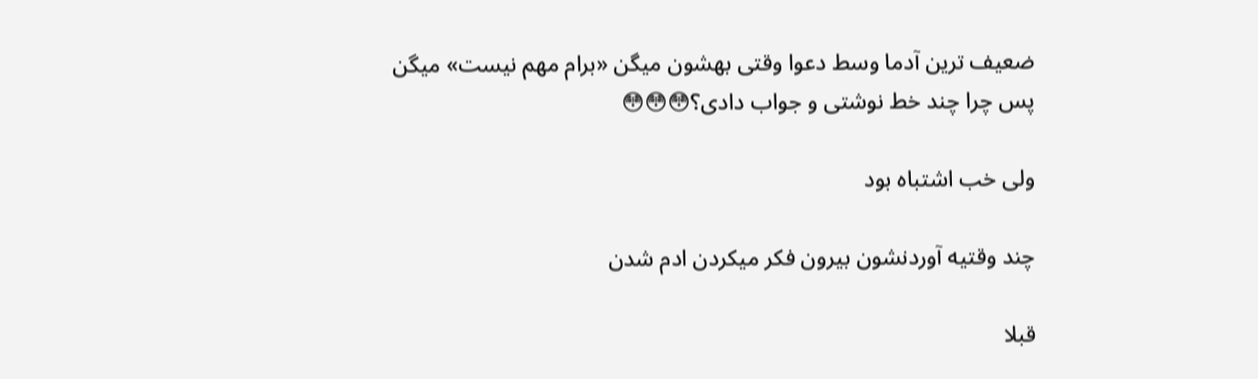ضعیف ترین آدما وسط دعوا وقتی بهشون میگن «برام مهم نیست» میگن پس چرا چند خط نوشتی و جواب دادی؟😳😳😳

ولی خب اشتباه بود

چند وقتیه آوردنشون بیرون فکر میکردن ادم شدن

قبلا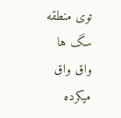توی منطقه سگ ها واق واق میکرده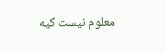معلوم نیست کیه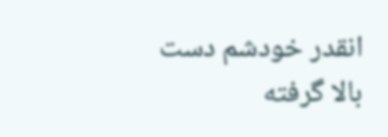انقدر خودشم دست بالا گرفته